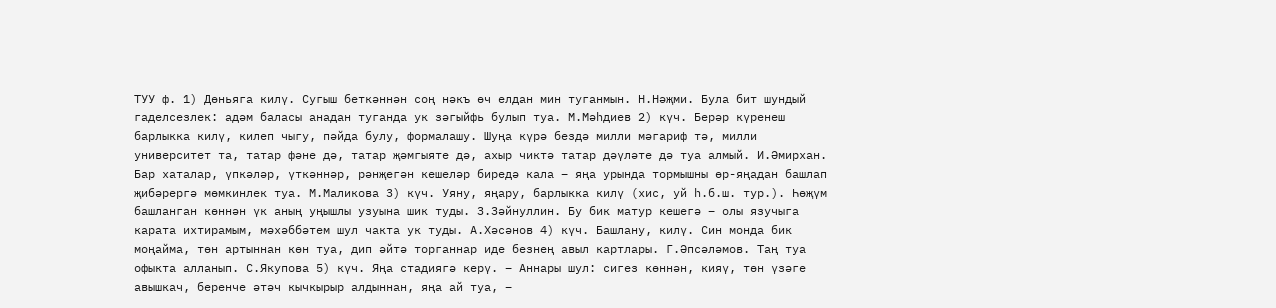ТУУ ф. 1) Дөньяга килү. Сугыш беткәннән соң нәкъ өч елдан мин туганмын. Н.Нәҗми. Була бит шундый гаделсезлек: адәм баласы анадан туганда ук зәгыйфь булып туа. М.Мәһдиев 2) күч. Берәр күренеш барлыкка килү, килеп чыгу, пәйда булу, формалашу. Шуңа күрә бездә милли мәгариф тә, милли университет та, татар фәне дә, татар җәмгыяте дә, ахыр чиктә татар дәүләте дә туа алмый. И.Әмирхан. Бар хаталар, үпкәләр, үткәннәр, рәнҗегән кешеләр биредә кала – яңа урында тормышны өр-яңадан башлап җибәрергә мөмкинлек туа. М.Маликова 3) күч. Уяну, яңару, барлыкка килү (хис, уй һ.б.ш. тур.). Һөҗүм башланган көннән үк аның уңышлы узуына шик туды. З.Зәйнуллин. Бу бик матур кешегә – олы язучыга карата ихтирамым, мәхәббәтем шул чакта ук туды. А.Хәсәнов 4) күч. Башлану, килү. Син монда бик моңайма, төн артыннан көн туа, дип әйтә торганнар иде безнең авыл картлары. Г.Әпсәләмов. Таң туа офыкта алланып. С.Якупова 5) күч. Яңа стадиягә керү. – Аннары шул: сигез көннән, кияү, төн үзәге авышкач, беренче әтәч кычкырыр алдыннан, яңа ай туа, –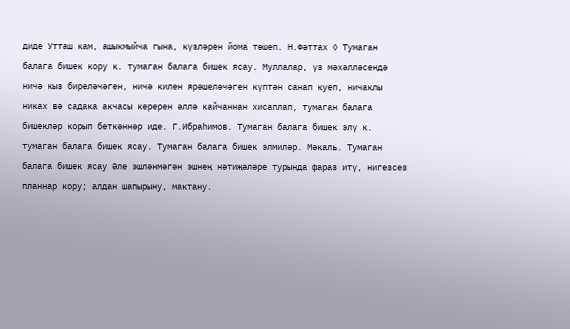диде Утташ кам, ашыкмыйча гына, күзләрен йома төшеп. Н.Фәттах ◊ Тумаган балага бишек кору к. тумаган балага бишек ясау. Муллалар, үз мәхәлләсендә ничә кыз биреләчәген, ничә килен ярәшеләчәген күптән санап куеп, ничаклы никах вә садака акчасы керерен әллә кайчаннан хисаплап, тумаган балага бишекләр корып беткәннәр иде. Г.Ибраһимов. Тумаган балага бишек элү к. тумаган балага бишек ясау. Тумаган балага бишек элмиләр. Мәкаль. Тумаган балага бишек ясау Әле эшләнмәгән эшнең нәтиҗәләре турында фараз итү, нигезсез планнар кору; алдан шапырыну, мактану.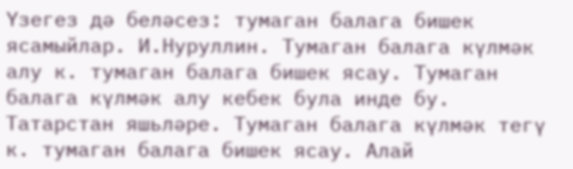Үзегез дә беләсез: тумаган балага бишек ясамыйлар. И.Нуруллин. Тумаган балага күлмәк алу к. тумаган балага бишек ясау. Тумаган балага күлмәк алу кебек була инде бу. Татарстан яшьләре. Тумаган балага күлмәк тегү к. тумаган балага бишек ясау. Алай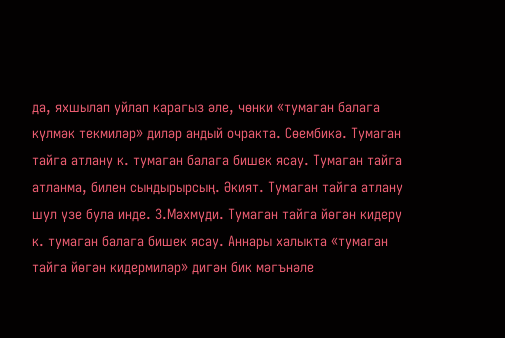да, яхшылап уйлап карагыз әле, чөнки «тумаган балага күлмәк текмиләр» диләр андый очракта. Сөембикә. Тумаган тайга атлану к. тумаган балага бишек ясау. Тумаган тайга атланма, билен сындырырсың. Әкият. Тумаган тайга атлану шул үзе була инде. З.Мәхмүди. Тумаган тайга йөгән кидерү к. тумаган балага бишек ясау. Аннары халыкта «тумаган тайга йөгән кидермиләр» дигән бик мәгънәле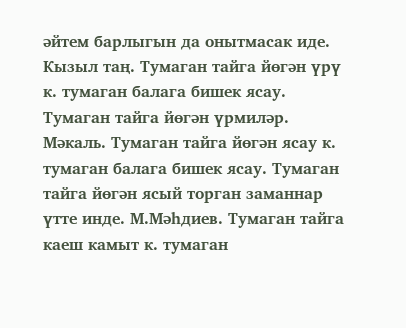әйтем барлыгын да онытмасак иде. Кызыл таң. Тумаган тайга йөгән үрү к. тумаган балага бишек ясау. Тумаган тайга йөгән үрмиләр. Мәкаль. Тумаган тайга йөгән ясау к. тумаган балага бишек ясау. Тумаган тайга йөгән ясый торган заманнар үтте инде. М.Мәһдиев. Тумаган тайга каеш камыт к. тумаган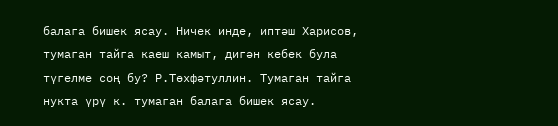балага бишек ясау. Ничек инде, иптәш Харисов, тумаган тайга каеш камыт, дигән кебек була түгелме соң бу? Р.Төхфәтуллин. Тумаган тайга нукта үрү к. тумаган балага бишек ясау.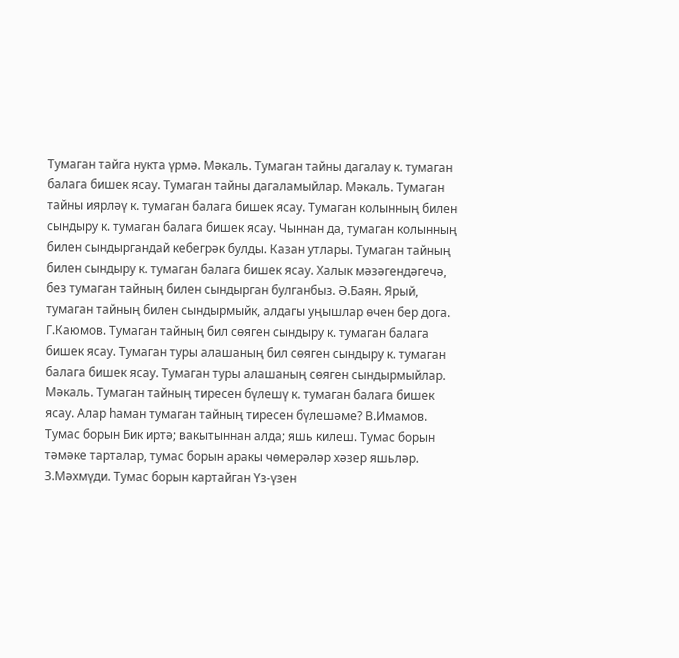Тумаган тайга нукта үрмә. Мәкаль. Тумаган тайны дагалау к. тумаган балага бишек ясау. Тумаган тайны дагаламыйлар. Мәкаль. Тумаган тайны иярләү к. тумаган балага бишек ясау. Тумаган колынның билен сындыру к. тумаган балага бишек ясау. Чыннан да, тумаган колынның билен сындыргандай кебегрәк булды. Казан утлары. Тумаган тайның билен сындыру к. тумаган балага бишек ясау. Халык мәзәгендәгечә, без тумаган тайның билен сындырган булганбыз. Ә.Баян. Ярый, тумаган тайның билен сындырмыйк, алдагы уңышлар өчен бер дога. Г.Каюмов. Тумаган тайның бил сөяген сындыру к. тумаган балага бишек ясау. Тумаган туры алашаның бил сөяген сындыру к. тумаган балага бишек ясау. Тумаган туры алашаның сөяген сындырмыйлар. Мәкаль. Тумаган тайның тиресен бүлешү к. тумаган балага бишек ясау. Алар һаман тумаган тайның тиресен бүлешәме? В.Имамов. Тумас борын Бик иртә; вакытыннан алда; яшь килеш. Тумас борын тәмәке тарталар, тумас борын аракы чөмерәләр хәзер яшьләр. З.Мәхмүди. Тумас борын картайган Үз-үзен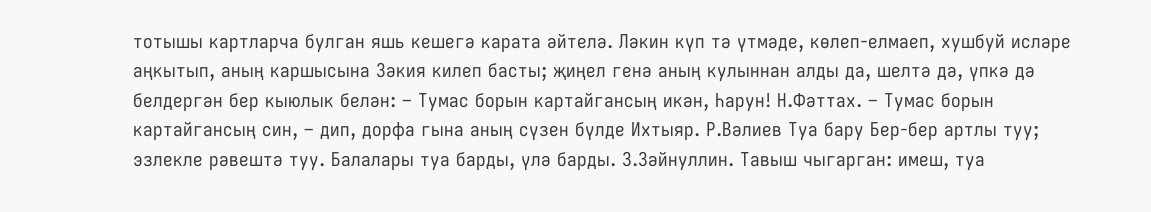тотышы картларча булган яшь кешегә карата әйтелә. Ләкин күп тә үтмәде, көлеп-елмаеп, хушбуй исләре аңкытып, аның каршысына Зәкия килеп басты; җиңел генә аның кулыннан алды да, шелтә дә, үпкә дә белдергән бер кыюлык белән: – Тумас борын картайгансың икән, Һарун! Н.Фәттах. – Тумас борын картайгансың син, – дип, дорфа гына аның сүзен бүлде Ихтыяр. Р.Вәлиев Туа бару Бер-бер артлы туу; эзлекле рәвештә туу. Балалары туа барды, үлә барды. З.Зәйнуллин. Тавыш чыгарган: имеш, туа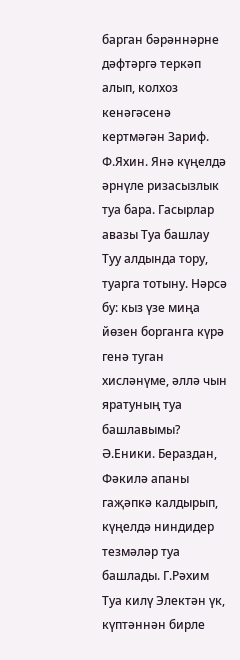барган бәрәннәрне дәфтәргә теркәп алып, колхоз кенәгәсенә кертмәгән Зариф. Ф.Яхин. Янә күңелдә әрнүле ризасызлык туа бара. Гасырлар авазы Туа башлау Туу алдында тору, туарга тотыну. Нәрсә бу: кыз үзе миңа йөзен борганга күрә генә туган хисләнүме, әллә чын яратуның туа башлавымы? Ә.Еники. Бераздан, Фәкилә апаны гаҗәпкә калдырып, күңелдә ниндидер тезмәләр туа башлады. Г.Рәхим Туа килү Электән үк, күптәннән бирле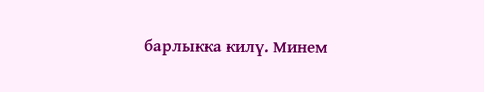барлыкка килү. Минем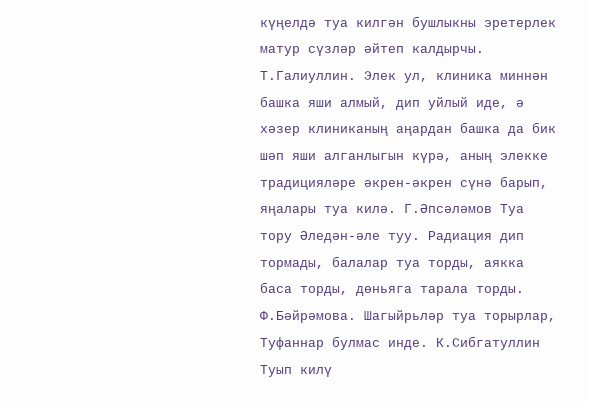күңелдә туа килгән бушлыкны эретерлек матур сүзләр әйтеп калдырчы. Т.Галиуллин. Элек ул, клиника миннән башка яши алмый, дип уйлый иде, ә хәзер клиниканың аңардан башка да бик шәп яши алганлыгын күрә, аның элекке традицияләре әкрен-әкрен сүнә барып, яңалары туа килә. Г.Әпсәләмов Туа тору Әледән-әле туу. Радиация дип тормады, балалар туа торды, аякка баса торды, дөньяга тарала торды. Ф.Бәйрәмова. Шагыйрьләр туа торырлар, Туфаннар булмас инде. К.Сибгатуллин Туып килү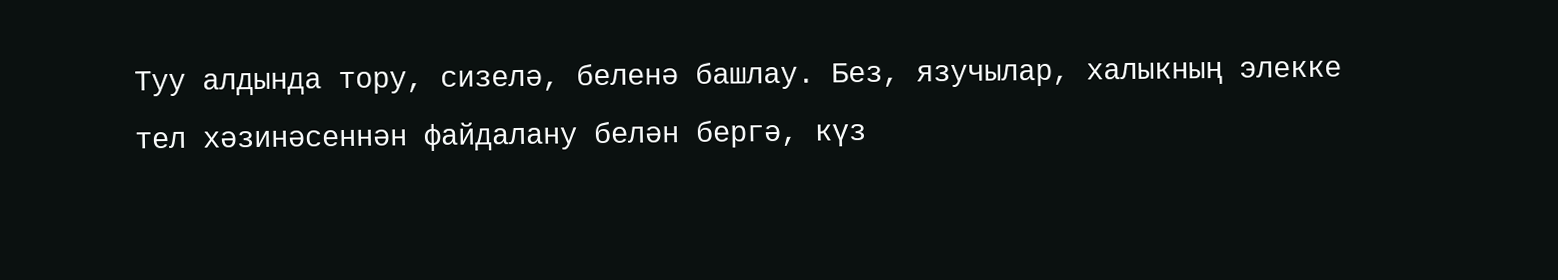Туу алдында тору, сизелә, беленә башлау. Без, язучылар, халыкның элекке тел хәзинәсеннән файдалану белән бергә, күз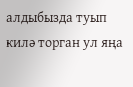алдыбызда туып килә торган ул яңа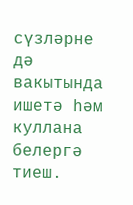сүзләрне дә вакытында ишетә һәм куллана белергә тиеш.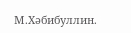М.Хәбибуллин.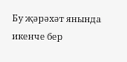Бу җәрәхәт янында икенче бер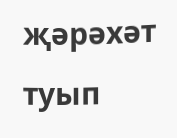җәрәхәт туып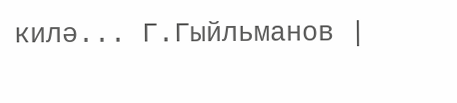килә... Г.Гыйльманов |